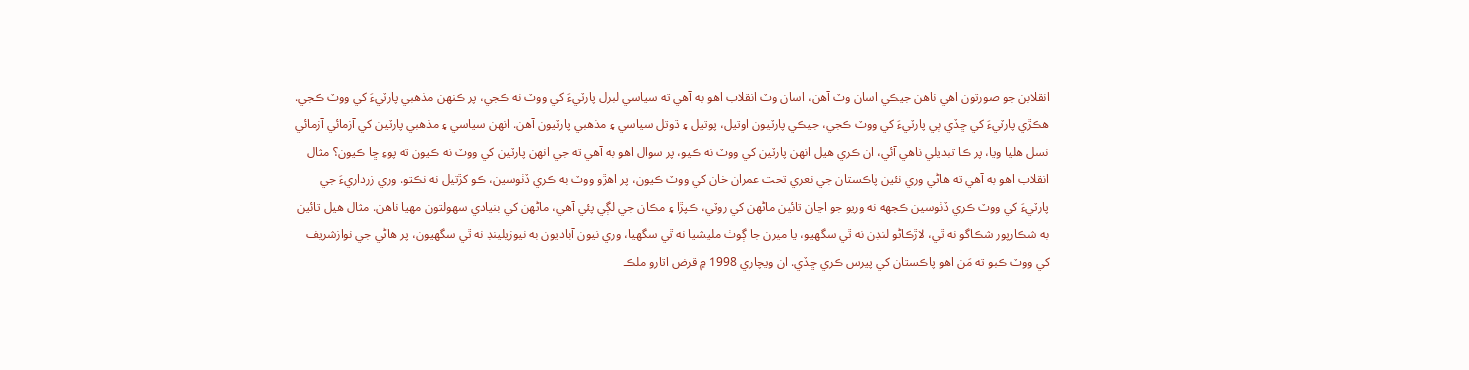انقلابن جو صورتون اهي ناهن جيڪي اسان وٽ آهن، اسان وٽ انقلاب اهو به آهي ته سياسي لبرل پارٽيءَ کي ووٽ نه ڪجي، پر ڪنهن مذهبي پارٽيءَ کي ووٽ ڪجي. هڪڙي پارٽيءَ کي ڇڏي ٻي پارٽيءَ کي ووٽ ڪجي، جيڪي پارٽيون اوتيل، پوتيل ۽ ڌوتل سياسي ۽ مذهبي پارٽيون آهن. انهن سياسي ۽ مذهبي پارٽين کي آزمائي آزمائي نسل هليا ويا، پر ڪا تبديلي ناهي آئي، ان ڪري هيل انهن پارٽين کي ووٽ نه ڪيو، پر سوال اهو به آهي ته جي انهن پارٽين کي ووٽ نه ڪيون ته پوءِ ڇا ڪيون؟ مثال انقلاب اهو به آهي ته هاڻي وري نئين پاڪستان جي نعري تحت عمران خان کي ووٽ ڪيون، پر اهڙو ووٽ به ڪري ڏٺوسين، ڪو کڙتيل نه نڪتو. وري زرداريءَ جي پارٽيءَ کي ووٽ ڪري ڏٺوسين ڪجھه نه وريو جو اڃان تائين ماڻهن کي روٽي، ڪپڙا ۽ مڪان جي لڳي پئي آهي، ماڻهن کي بنيادي سهولتون مهيا ناهن. مثال هيل تائين به شڪارپور شڪاگو نه ٿي، لاڙڪاڻو لنڊن نه ٿي سگهيو، يا ميرن جا ڳوٺ مليشيا نه ٿي سگهيا، وري نيون آباديون به نيوزيلينڊ نه ٿي سگهيون، پر هاڻي جي نوازشريف کي ووٽ ڪبو ته مَن اهو پاڪستان کي پيرس ڪري ڇڏي. ان ويچاري 1998 ۾ قرض اتارو ملڪ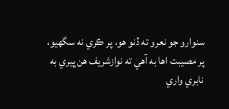سنوارو جو نعرو ته ڏنو هو، پر ڪري نه سگهيو، پر مصيبت اها به آهي ته نوازشريف هن ڀيري به نابري واري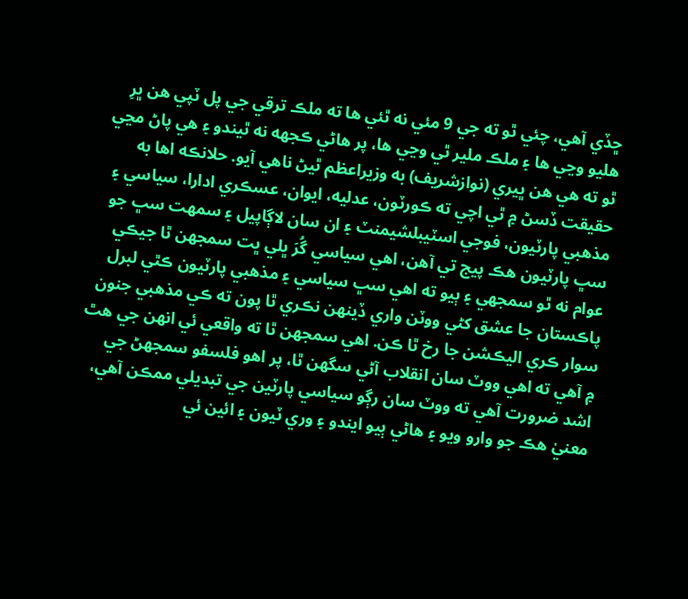ڇڏي آهي، چئي ٿو ته جي 9 مئي نه ٿئي ها ته ملڪ ترقي جي پل ٽپي هن ڀرِ هليو وڃي ها ۽ ملڪ ملير ٿي وڃي ها، پر هاڻي ڪجھه نه ٿيندو ۽ هي پاڻ مڃي ٿو ته هي هن ڀيري (نوازشريف) به وزيراعظم ٿيڻ ناهي آيو. حلانڪه اها به حقيقت ڏسڻ ۾ ٿي اچي ته ڪورٽون، عدليه، ايوان، عسڪري ادارا، سياسي ۽ مذهبي پارٽيون، فوجي اسٽيبلشيمنٽ ۽ ان سان لاڳاپيل ۽ سمهت سڀ جو سڀ پارٽيون هڪ پيج تي آهن، اهي سياسي گُرَ ڀلي ڀت سمجهن ٿا جيڪي عوام نه ٿو سمجهي ۽ ٻيو ته اهي سڀ سياسي ۽ مذهبي پارٽيون ڪٿي لبرل پاڪستان جا عشق کڻي ووٽن واري ڏينهن نڪري ٿا پون ته ڪي مذهبي جنون سوار ڪري اليڪشن جا رخ ٿا ڪن. اهي سمجهن ٿا ته واقعي ئي انهن جي هٿ ۾ آهي ته اهي ووٽ سان انقلاب آڻي سگهن ٿا، پر اهو فلسفو سمجهڻ جي اشد ضرورت آهي ته ووٽ سان رڳو سياسي پارٽين جي تبديلي ممڪن آهي، معنيٰ هڪ جو وارو ويو ۽ هاڻي ٻيو ايندو ۽ وري ٽيون ۽ ائين ئي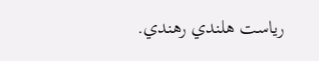رياست هلندي رهندي.